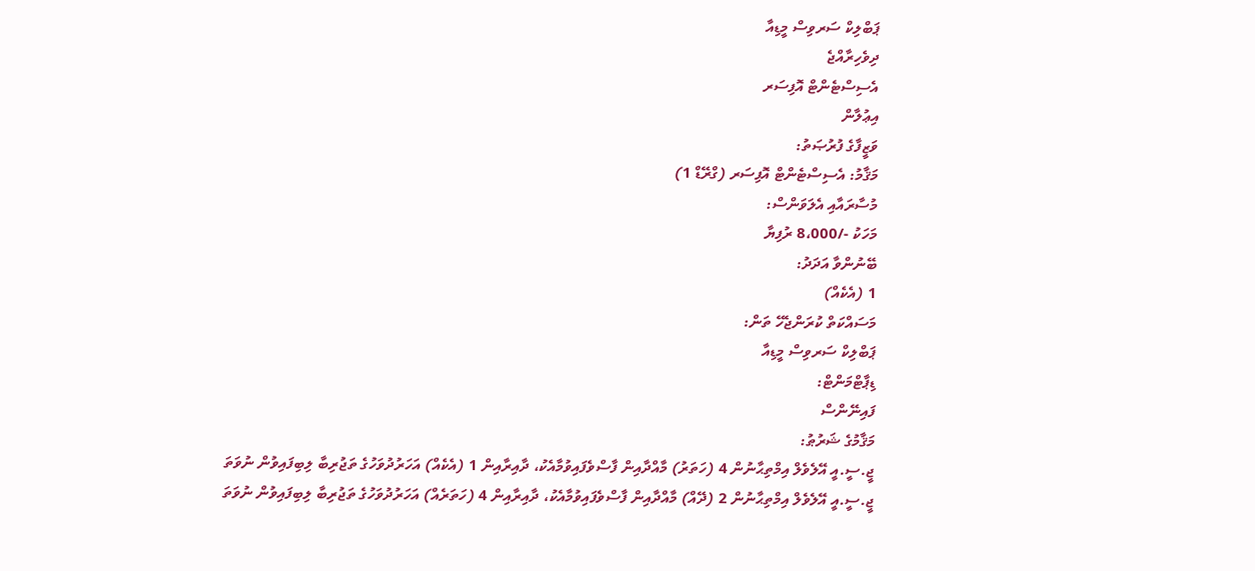ޕަބްލިކް ސަރވިސް މީޑިއާ
ދިވެހިރާއްޖެ
އެސިސްޓެންޓް އޮފިސަރ
އިޢުލާން
ވަޒީފާގެ ފުރުޞަތު:
މަޤާމު: އެސިސްޓެންޓް އޮފިސަރ (ގްރޭޑް 1)
މުސާރައާއި އެލަވަންސް:
މަހަކު -/8،000 ރުފިޔާ
ބޭނުންވާ އަދަދު:
1 (އެކެއް)
މަސައްކަތް ކުރަންޖެހޭ ތަން:
ޕަބްލިކް ސަރވިސް މީޑިއާ
ޑިޕާޓްމަންޓް:
ފައިނޭންސް
މަޤާމުގެ ޝަރުޠު:
ޖީ.ސީ.އީ އޭލެވެލް އިމްތިޙާނުން 4 (ހަތަރު) މާއްދާއިން ފާސްވެފައިވުމާއެކު، ދާއިރާއިން 1 (އެކެއް) އަހަރުދުވަހުގެ ތަޖުރިބާ ލިބިފައިވުން ނުވަތަ ޖީ.ސީ.އީ އޭލެވެލް އިމްތިޙާނުން 2 (ދޭއް) މާއްދާއިން ފާސްވެފައިވުމާއެކު، ދާއިރާއިން 4 (ހަތަރެއް) އަހަރުދުވަހުގެ ތަޖުރިބާ ލިބިފައިވުން ނުވަތަ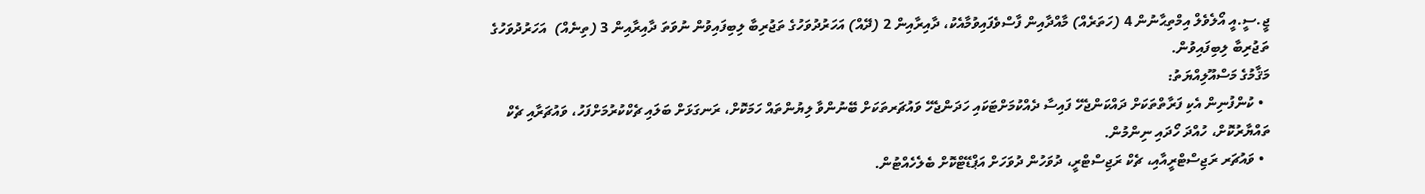ޖީ.ސީ.އީ އޯލެވެލް އިމްތިޙާނުން 4 (ހަތަރެއް) މާއްދާއިން ފާސްވެފައިވުމާއެކު، ދާއިރާއިން 2 (ދޭއް) އަހަރުދުވަހުގެ ތަޖުރިބާ ލިބިފައިވުން ނުވަތަ ދާއިރާއިން 3 (ތިނެއް)  އަހަރުދުވަހުގެ ތަޖުރިބާ ލިބިފައިވުން.
މަޤާމުގެ މަސްއޫލިއްޔަތު:
  • ކުންފުނިން އެކި ފަރާތްތަކަށް ދައްކަންޖެހޭ ފައިސާ ދެއްކުމަށްޓަކައި ހަދަންޖެހޭ ވައުޗަރތަކަށް ބޭނުންވާ ލިޔުންތައް ހަމަކޮށް، ރަނގަޅަށް ބަލައި ޗެކްކުރުމަށްފަހު، ވައުޗަރާއި ޗެކް ތައްޔާރުކޮށް، ހުއްދަ ހޯދައި ނިންމުން.
  • ވައުޗަރ ރަޖިސްޓްރީއާއި، ޗެކް ރަޖިސްޓްރީ، ދުވަހުން ދުވަހަށް އަޕްޑޭޓްކޮށް ބެލެހެއްޓުން.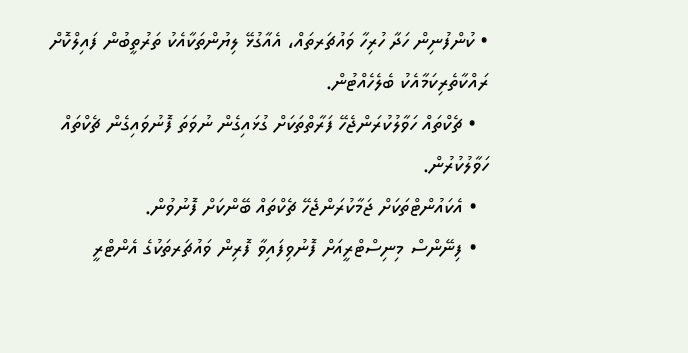• ކުންފުނިން ހަދާ ހުރިހާ ވައުޗަރތައް، އެއާގުޅޭ ލިޔުންތަކާއެކު ތަރުތީބުން ފައިލްކޮށް ރައްކާތެރިކަމާއެކު ބެލެހެއްޓުން.
  • ޗެކްތައް ހަވާލުކުރަންޖެހޭ ފަރާތްތަކަށް ގުޅައިގެން ނުވަތަ ފޮނުވައިގެން ޗެކްތައް ހަވާލުކުރުން.
  • އެކައުންޓްތަކަށް ޖަމާކުރަންޖެހޭ ޗެކްތައް ބޭންކަށް ފޮނުވުން.
  • ފިނޭންސް މިނިސްޓްރީއަށް ފޮނުވިފައިވާ ފޮރިން ވައުޗަރތަކުގެ އެންޓްރީ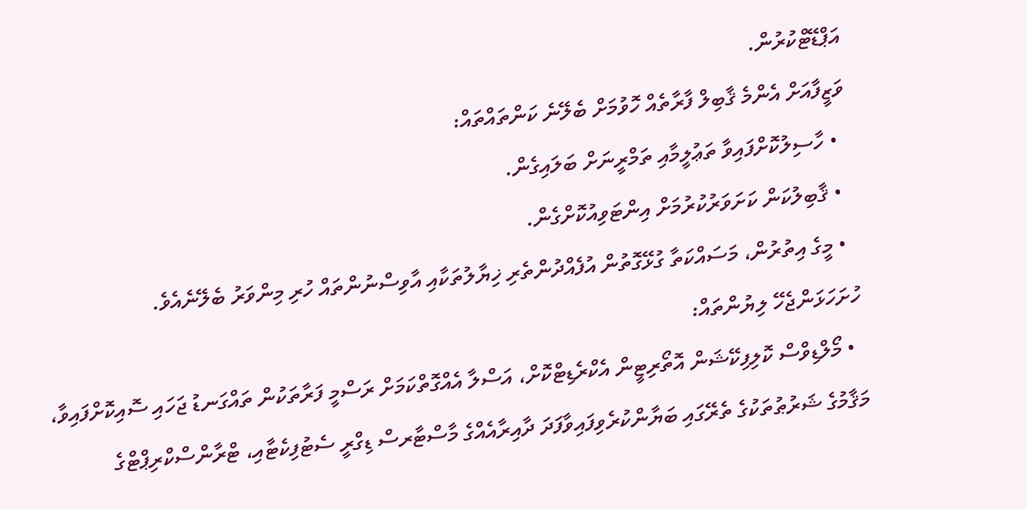އަޕްޑޭޓްކުރުން.
ވަޒީފާއަށް އެންމެ ޤާބިލް ފާރާތެއް ހޮވުމަށް ބެލޭނެ ކަންތައްތައް:
  • ހާސިލުކޮށްފައިވާ ތަޢުލީމާއި ތަމްރީނަށް ބަލައިގެން.
  • ޤާބިލުކަން ކަށަވަރުކުރުމަށް އިންޓަވިއުކޮށްގެން.
  • މީގެ އިތުރުން، މަސައްކަތާ ގުޅޭގޮތުން އުފެއްދުންތެރި ޚިޔާލުތަކާއި އާވިސްނުންތައް ހުރި މިންވަރު ބެލޭނެއެވެ.
ހުށަހަޅަންޖެހޭ ލިޔުންތައް:
  • މޯލްޑިވްސް ކޮލިފިކޭޝަން އޮތޯރިޓީން އެކްރެޑިޓްކޮށް، އަސްލާ އެއްގޮތްކަމަށް ރަސްމީ ފަރާތަކުން ތައްގަނޑު ޖަހައި ސޮއިކޮށްފައިވާ، މަޤާމުގެ ޝަރުޠުތަކުގެ ތެރޭގައި ބަޔާންކުރެވިފައިވާފަދަ ދާއިރާއެއްގެ މާސްޓާރސް ޑިގްރީ ސެޓުފިކެޓާއި، ޓްރާންސްކްރިޕްޓްގެ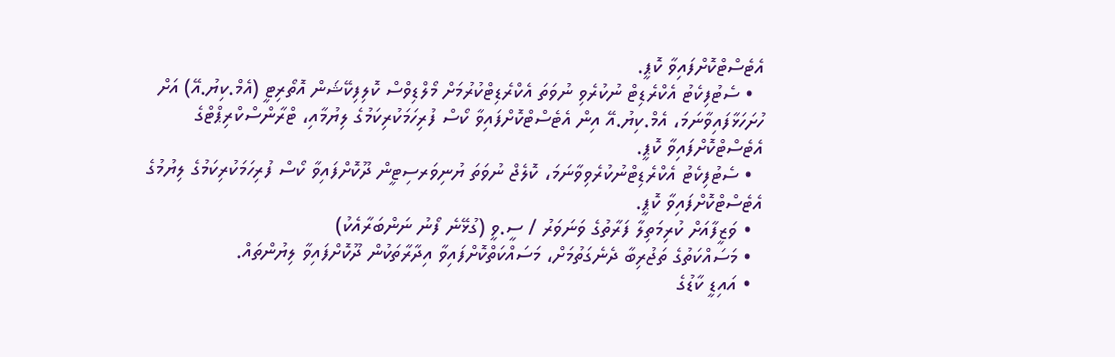އެޓެސްޓްކޮށްފައިވާ ކޮޕީ.
  • ސެޓުފިކެޓު އެކްރެޑިޓް ނުކުރެވި ނުވަތަ އެކްރެޑިޓްކުރުމަށް މޯލްޑިވްސް ކޮލިފިކޭޝަން އޮތޯރިޓީ (އެމް.ކިޔު.އޭ) އަށް ހުށަހަޅާފައިވާނަމަ، އެމް.ކިޔު.އޭ އިން އެޓެސްޓްކޮށްފައިވާ ކޯސް ފުރިހަމަކުރިކަމުގެ ލިޔުމާއި، ޓްރާންސްކްރިޕްޓްގެ އެޓެސްޓްކޮށްފައިވާ ކޮޕީ.
  • ސެޓުފިކެޓު އެކްރެޑިޓްނުކުރެވިވާނަމަ، ކޮލެޖް ނުވަތަ ޔުނިވަރސިޓީން ދޫކޮށްފައިވާ ކޯސް ފުރިހަމަކުރިކަމުގެ ލިޔުމުގެ އެޓެސްޓްކޮށްފައިވާ ކޮޕީ.
  • ވަޒީފާއަށް ކުރިމަތިލާ ފަރާތުގެ ވަނަވަރު / ސީ.ވީ (ގުޅޭނެ ފޯނު ނަންބަރާއެކު)
  • މަސައްކަތުގެ ތަޖުރިބާ ދެނެގަތުމަށް، މަސައްކަތްކޮށްފައިވާ އިދާރާތަކުން ދޫކޮށްފައިވާ ލިޔުންތައް.
  • އައިޑީ ކާޑުގެ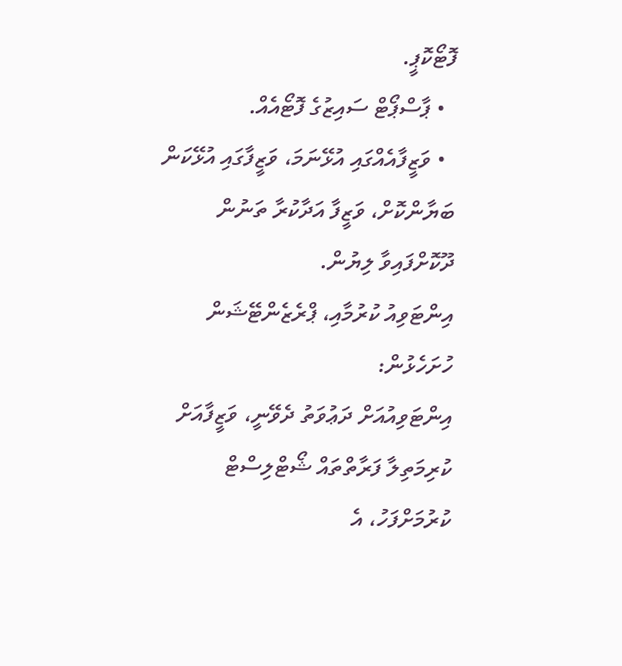ފޮޓޯކޮޕީ.
  • ޕާސްޕޯޓް ސައިޒުގެ ފޮޓޯއެއް.
  • ވަޒީފާއެއްގައި އުޅޭނަމަ، ވަޒީފާގައި އުޅޭކަން ބަޔާންކޮށް، ވަޒީފާ އަދާކުރާ ތަނުން ދޫކޮށްފައިވާ ލިޔުން.
އިންޓަވިއު ކުރުމާއި، ޕްރެޒެންޓޭޝަން ހުށަހެޅުން:
އިންޓަވިއުއަށް ދަޢުވަތު ދެވޭނީ، ވަޒީފާއަށް ކުރިމަތިލާ ފަރާތްތައް ޝޯޓްލިސްޓް ކުރުމަށްފަހު، އެ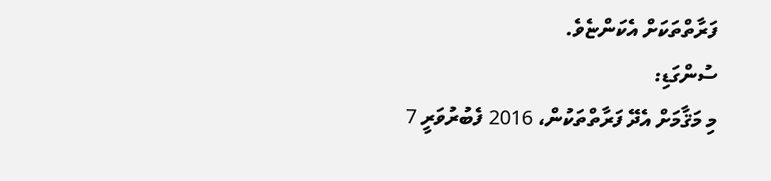ފަރާތްތަކަށް އެކަންޏެވެ.
ސުންގަޑި:
މި މަޤާމަށް އެދޭ ފަރާތްތަކުން، 2016 ފެބުރުވަރީ 7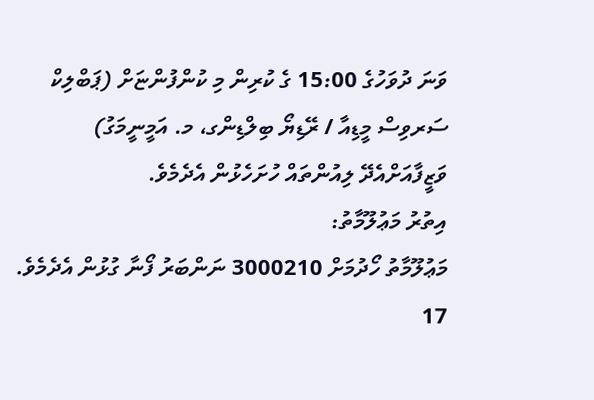ވަނަ ދުވަހުގެ 15:00 ގެ ކުރިން މި ކުންފުންޏަށް (ޕަބްލިކް ސަރވިސް މީޑިއާ / ރޭޑިޔޯ ބިލްޑިންގ، މ. އަމީނީމަގު) ވަޒީފާއަށްއެދޭ ލިއުންތައް ހުށަހެޅުން އެދެމެވެ.
އިތުރު މަޢުލޫމާތު:
މަޢުލޫމާތު ހޯދުމަށް 3000210 ނަންބަރު ފޯނާ ގުޅުން އެދެމެވެ.
17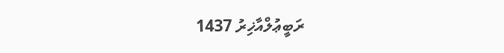ރަބީޢުލްއާޚިރު 1437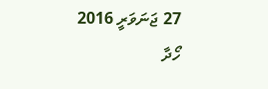27 ޖަނަވަރީ 2016
ހޯދާ